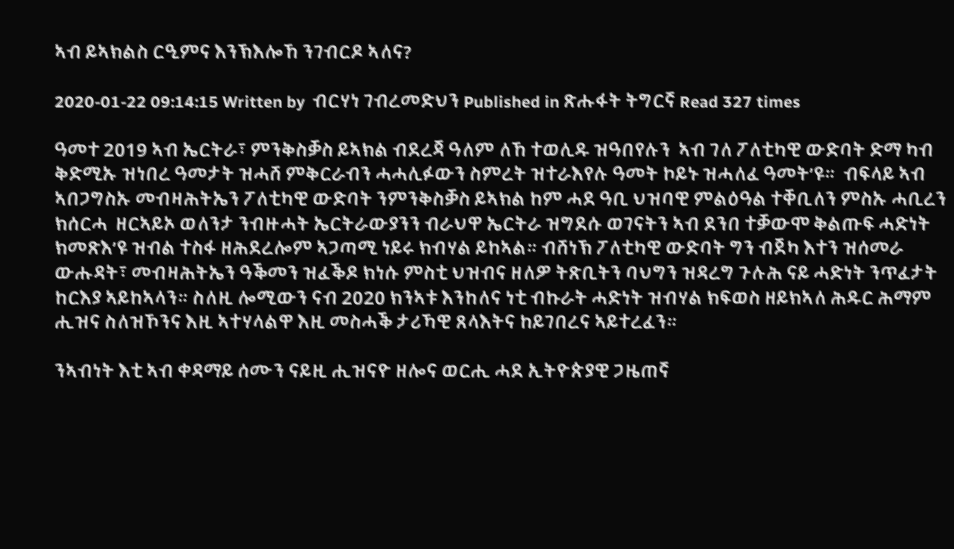ኣብ ይኣክልስ ርዒምና እንኽእሎኸ ንገብርዶ ኣለና?

2020-01-22 09:14:15 Written by  ብርሃነ ገብረመድህን Published in ጽሑፋት ትግርኛ Read 327 times

ዓመተ 2019 ኣብ ኤርትራ፣ ምንቅስቓስ ይኣክል ብደረጃ ዓለም ለኸ ተወሊዱ ዝዓበየሉን  ኣብ ገለ ፖለቲካዊ ውድባት ድማ ካብ ቅድሚኡ ዝነበረ ዓመታት ዝሓሸ ምቅርራብን ሓሓሊፉውን ስምረት ዝተራእየሉ ዓመት ኮይኑ ዝሓለፈ ዓመት’ዩ።  ብፍላይ ኣብ ኣበጋግስኡ መብዛሕትኤን ፖለቲካዊ ውድባት ንምንቅስቓስ ይኣክል ከም ሓደ ዓቢ ህዝባዊ ምልዕዓል ተቐቢለን ምስኡ ሓቢረን ክሰርሓ  ዘርኣይኦ ወለንታ ንብዙሓት ኤርትራውያንን ብራህዋ ኤርትራ ዝግደሱ ወገናትን ኣብ ደንበ ተቓውሞ ቅልጡፍ ሓድነት ክመጽእ’ዩ ዝብል ተስፋ ዘሕደረሎም ኣጋጣሚ ነይሩ ክብሃል ይከኣል። ብሸነኽ ፖለቲካዊ ውድባት ግን ብጀካ እተን ዝሰመራ ውሑዳት፣ መብዛሕትኤን ዓቕመን ዝፈቕዶ ክነሱ ምስቲ ህዝብና ዘለዎ ትጽቢትን ባህግን ዝዳረግ ጉሉሕ ናይ ሓድነት ንጥፈታት ከርእያ ኣይከኣላን። ስለዚ ሎሚውን ናብ 2020 ክንኣቱ እንከለና ነቲ ብኩራት ሓድነት ዝብሃል ክፍወስ ዘይክኣለ ሕዱር ሕማም ሒዝና ስለዝኾንና እዚ ኣተሃላልዋ እዚ መስሓቕ ታሪኻዊ ጸላእትና ከይገበረና ኣይተረፈን።

ንኣብነት እቲ ኣብ ቀዳማይ ሰሙን ናይዚ ሒዝናዮ ዘሎና ወርሒ ሓደ ኢትዮጵያዊ ጋዜጠኛ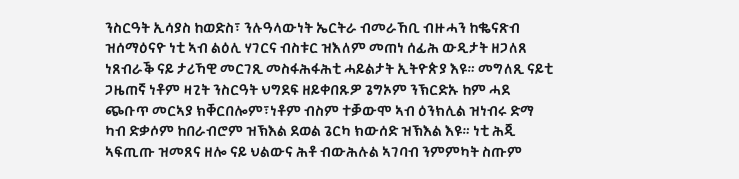ንስርዓት ኢሳያስ ከወድስ፣ ንሉዓላውነት ኤርትራ ብመራኸቢ ብዙሓን ከቈናጽብ ዝሰማዕናዮ ነቲ ኣብ ልዕሊ ሃገርና ብስቱር ዝእለም መጠነ ሰፊሕ ውዲታት ዘጋለጸ ነጸብራቕ ናይ ታሪኻዊ መርገጺ መስፋሕፋሕቲ ሓይልታት ኢትዮጵያ እዩ። መግለጺ ናይቲ ጋዜጠኛ ነቶም ዛጊት ንስርዓት ህግደፍ ዘይቀበጹዎ ጌግኦም ንኽርድኡ ከም ሓደ ጭቡጥ መርኣያ ክቐርበሎም፣ነቶም ብስም ተቓውሞ ኣብ ዕንክሊል ዝነብሩ ድማ ካብ ድቃሶም ከበራብሮም ዝኽእል ደወል ጌርካ ክውሰድ ዝኽእል እዩ። ነቲ ሕጂ ኣፍጢጡ ዝመጸና ዘሎ ናይ ህልውና ሕቶ ብውሕሉል ኣገባብ ንምምካት ስጡም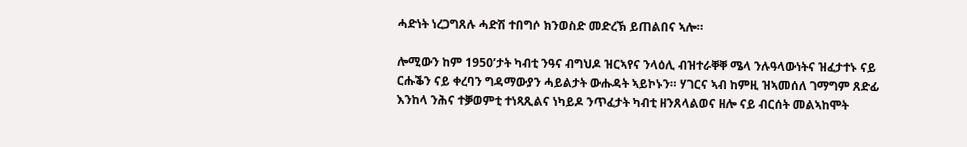ሓድነት ነረጋግጸሉ ሓድሽ ተበግሶ ክንወስድ መድረኽ ይጠልበና ኣሎ።

ሎሚውን ከም 1950’ታት ካብቲ ንዓና ብግህዶ ዝርኣየና ንላዕሊ ብዝተራቐቐ ሜላ ንሉዓላውነትና ዝፈታተኑ ናይ ርሑቕን ናይ ቀረባን ግዳማውያን ሓይልታት ውሑዳት ኣይኮኑን። ሃገርና ኣብ ከምዚ ዝኣመሰለ ገማግም ጸድፊ እንከላ ንሕና ተቓወምቲ ተነጻጺልና ነካይዶ ንጥፈታት ካብቲ ዘንጸላልወና ዘሎ ናይ ብርሰት መልኣከሞት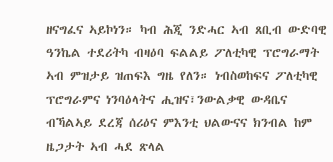ዘናግፈና ኣይኮነን። ካብ ሕጂ ንድሓር ኣብ ጸቢብ ውድባዊ ዓንኬል ተደሪትካ ብዛዕባ ፍልልይ ፖለቲካዊ ፕሮግራማት ኣብ ምዝታይ ዝጠፍእ ግዜ የለን። ነብስወከፍና ፖለቲካዊ ፕሮግራምና ነንባዕላትና ሒዝና፣ንውልቃዊ ውዳቤና ብኻልኣይ ደረጃ ሰሪዕና ምእንቲ ህልውናና ክንብል ከም ዜጋታት ኣብ ሓደ ጽላል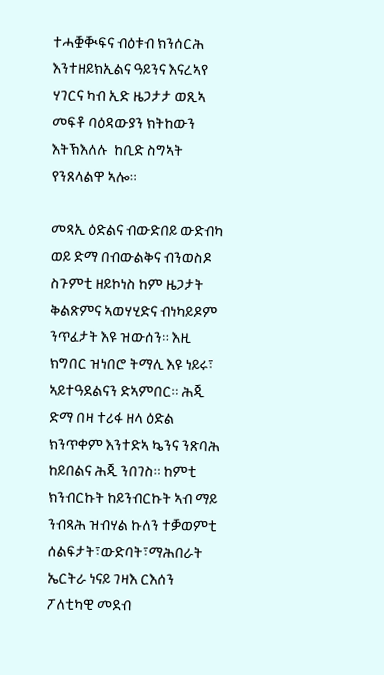ተሓቛቚፍና ብዕቱብ ክንሰርሕ እንተዘይክኢልና ዓይንና እናረኣየ ሃገርና ካብ ኢድ ዜጋታታ ወጺኣ መፍቶ ባዕዳውያን ክትከውን እትኽእለሉ  ከቢድ ስግኣት የንጸላልዋ ኣሎ።

መጻኢ ዕድልና ብውድበይ ውድብካ ወይ ድማ በብውልቅና ብንወስዶ ስጉምቲ ዘይኮነስ ከም ዜጋታት ቅልጽምና ኣወሃሂድና ብነካይዶም ንጥፈታት እዩ ዝውሰን። እዚ ክግበር ዝነበሮ ትማሊ እዩ ነይሩ፣ ኣይተዓደልናን ድኣምበር። ሕጂ ድማ በዛ ተሪፋ ዘላ ዕድል ክንጥቀም እንተድኣ ኴንና ንጽባሕ ከይበልና ሕጂ ንበገስ። ከምቲ ክንብርኩት ከይንብርኩት ኣብ ማይ ንብጻሕ ዝብሃል ኩለን ተቓወምቲ ሰልፍታት፣ውድባት፣ማሕበራት ኤርትራ ነናይ ገዛእ ርእሰን ፖለቲካዊ መደብ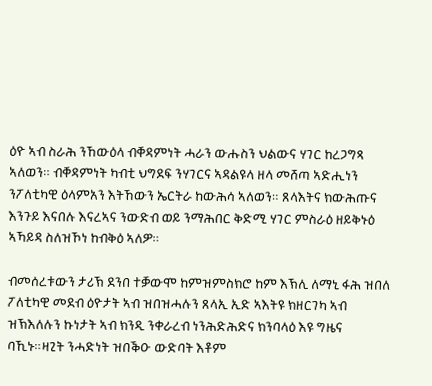ዕዮ ኣብ ስራሕ ንኸውዕላ ብቐዳምነት ሓራን ውሑስን ህልውና ሃገር ከረጋግጻ ኣለወን። ብቐዳምነት ካብቲ ህግደፍ ንሃገርና ኣዳልዩላ ዘላ መሸጣ ኣድሒነን ንፖለቲካዊ ዕላምአን እትኸውን ኤርትራ ከውሕሳ ኣለወን። ጸላእትና ክውሕጡና እንጉይ እናበሉ እናረኣና ንውድብ ወይ ንማሕበር ቅድሚ ሃገር ምስራዕ ዘይቅኑዕ ኣኻይዳ ስለዝኾነ ከብቅዕ ኣለዎ።

ብመሰረቱውን ታሪኽ ደንበ ተቓውሞ ከምዝምስክሮ ከም እኽሊ ለማኒ ፋሕ ዝበለ ፖለቲካዊ መደብ ዕዮታት ኣብ ዝበዝሓሉን ጸላኢ ኢድ ኣእትዩ ክዘርገካ ኣብ ዝኽእለሉን ኩነታት ኣብ ክንዲ ንቀራረብ ነንሕድሕድና ክንባላዕ እዩ ግዜና ባኺኑ።ዛጊት ንሓድነት ዝበቕዑ ውድባት እቶም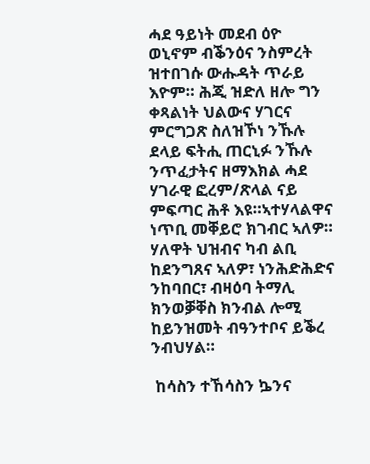ሓደ ዓይነት መደብ ዕዮ ወኒኖም ብቕንዕና ንስምረት ዝተበገሱ ውሑዳት ጥራይ እዮም። ሕጂ ዝድለ ዘሎ ግን ቀጻልነት ህልውና ሃገርና ምርግጋጽ ስለዝኾነ ንኹሉ ደላይ ፍትሒ ጠርኒፉ ንኹሉ ንጥፈታትና ዘማእክል ሓደ ሃገራዊ ፎረም/ጽላል ናይ ምፍጣር ሕቶ እዩ።ኣተሃላልዋና ነጥቢ መቐይሮ ክገብር ኣለዎ። ሃለዋት ህዝብና ካብ ልቢ ከደንግጸና ኣለዎ፣ ነንሕድሕድና ንከባበር፣ ብዛዕባ ትማሊ ክንወቓቐስ ክንብል ሎሚ ከይንዝመት ብዓንተቦና ይቕረ ንብህሃል።

 ከሳስን ተኸሳስን ኴንና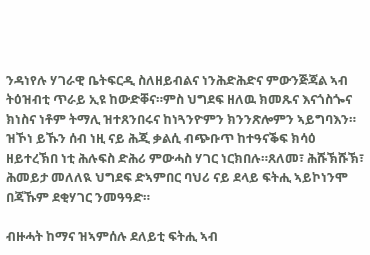ንዳነየሉ ሃገራዊ ቤትፍርዲ ስለዘይብልና ነንሕድሕድና ምውንጅጃል ኣብ ትዕዝብቲ ጥራይ ኢዩ ከውድቐና።ምስ ህግደፍ ዘለዉ ክመጹና እናጎስጐና ክነስና ነቶም ትማሊ ዝተጸንበሩና ከነጓንዮምን ክንንጽሎምን ኣይግባእን። ዝኾነ ይኹን ሰብ ነዚ ናይ ሕጂ ቃልሲ ብጭቡጥ ከተዓናቕፍ ክሳዕ ዘይተረኽበ ነቲ ሕሉፍስ ድሕሪ ምውሓስ ሃገር ነርክበሉ።ጸለመ፣ ሕሹኽሹኽ፣ ሕመይታ መለለዪ ህግደፍ ድኣምበር ባህሪ ናይ ደላይ ፍትሒ ኣይኮነንሞ በጃኹም ደቂሃገር ንመዓዓድ።

ብዙሓት ከማና ዝኣምሰሉ ደለይቲ ፍትሒ ኣብ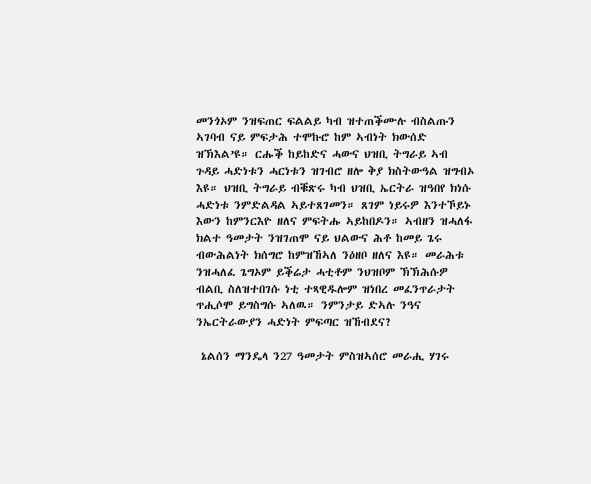መንጎኦም ንዝፍጠር ፍልልይ ካብ ዝተጠቕሙሉ ብስልጡን ኣገባብ ናይ ምፍታሕ ተሞኩሮ ከም ኣብነት ክውሰድ ዝኽእል’ዩ። ርሑቕ ከይከድና ሓውና ህዝቢ ትግራይ ኣብ ጉዳይ ሓድነቱን ሓርነቱን ዝገብሮ ዘሎ ቅያ ክስትውዓል ዝግብኦ እዩ። ህዝቢ ትግራይ ብቑጽሩ ካብ ህዝቢ ኤርትራ ዝዓበየ ክነሱ ሓድነቱ ንምድልዳል ኣይተጸገመን። ጸገም ነይሩዎ እንተኾይኑ እውን ከምንርእዮ ዘለና ምፍትሑ ኣይከበዶን። ኣብዘን ዝሓለፋ ክልተ ዓመታት ንዝገጠሞ ናይ ህልውና ሕቶ ከመይ ጌሩ ብውሕልነት ክሰግሮ ከምዝኸኣለ ንዕዘቦ ዘለና እዩ። መራሕቱ ንዝሓለፈ ጌግኦም ይቕሬታ ሓቲቶም ንህዝቦም ኽኽሕሱዎ ብልቢ ስለዝተበገሱ ነቲ ተጻዊዱሎም ዝነበረ መፈንጥራታት ጥሒሶሞ ይግስግሱ ኣለዉ። ንምንታይ ድኣሉ ንዓና ንኤርትራውያን ሓድነት ምፍጣር ዝኸብደና?

 ኔልሰን ማንዴላ ን27 ዓመታት ምስዝኣሰሮ መራሒ ሃገሩ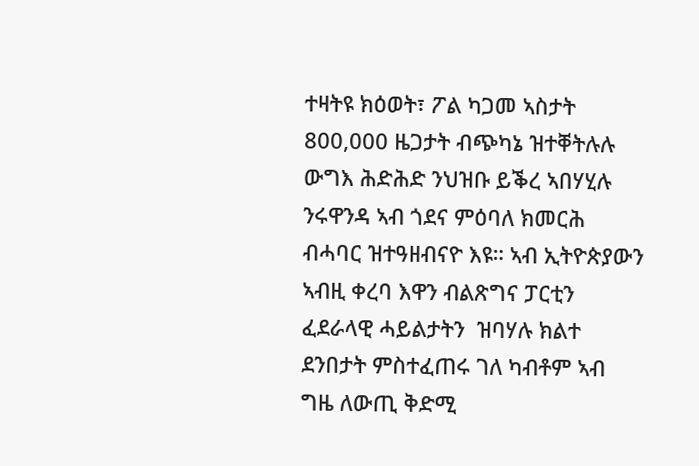ተዛትዩ ክዕወት፣ ፖል ካጋመ ኣስታት 800,000 ዜጋታት ብጭካኔ ዝተቐትሉሉ ውግእ ሕድሕድ ንህዝቡ ይቕረ ኣበሃሂሉ ንሩዋንዳ ኣብ ጎደና ምዕባለ ክመርሕ ብሓባር ዝተዓዘብናዮ እዩ። ኣብ ኢትዮጵያውን  ኣብዚ ቀረባ እዋን ብልጽግና ፓርቲን ፈደራላዊ ሓይልታትን  ዝባሃሉ ክልተ ደንበታት ምስተፈጠሩ ገለ ካብቶም ኣብ ግዜ ለውጢ ቅድሚ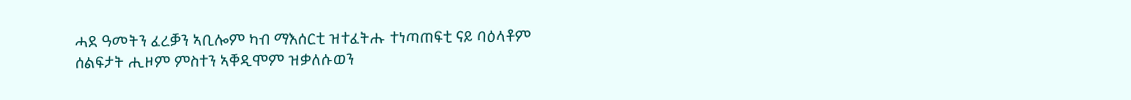ሓደ ዓመትን ፈረቓን ኣቢሎም ካብ ማእሰርቲ ዝተፈትሑ ተነጣጠፍቲ ናይ ባዕላቶም ሰልፍታት ሒዞም ምስተን ኣቐዲሞም ዝቃለሱወን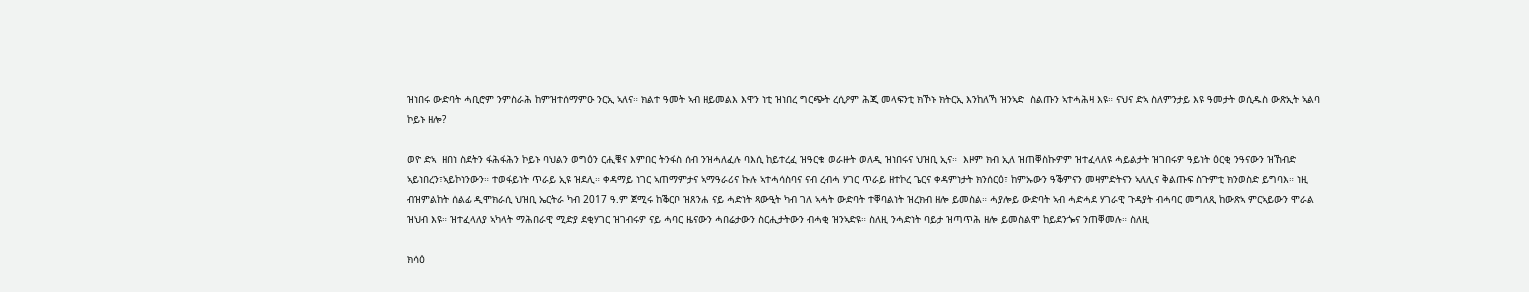ዝነበሩ ውድባት ሓቢሮም ንምስራሕ ከምዝተሰማምዑ ንርኢ ኣለና። ክልተ ዓመት ኣብ ዘይመልእ እዋን ነቲ ዝነበረ ግርጭት ረሲዖም ሕጂ መላፍንቲ ክኾኑ ክትርኢ እንከለኻ ዝንኣድ  ስልጡን ኣተሓሕዛ እዩ። ናህና ድኣ ስለምንታይ እዩ ዓመታት ወሲዱስ ውጽኢት ኣልባ  ኮይኑ ዘሎ?

ወዮ ድኣ  ዘበነ ስደትን ፋሕፋሕን ኮይኑ ባህልን ወግዕን ርሒቑና እምበር ትንፋስ ሰብ ንዝሓለፈሉ ባእሲ ከይተረፈ ዝዓርቁ ወራዙት ወለዲ ዝነበሩና ህዝቢ ኢና።  እዞም ክብ ኢለ ዝጠቐስኩዎም ዝተፈላለዩ ሓይልታት ዝገበሩዎ ዓይነት ዕርቂ ንዓናውን ዝኸብድ ኣይነበረን፣ኣይኮነንውን። ተወፋይነት ጥራይ ኢዩ ዝደሊ። ቀዳማይ ነገር ኣጠማምታና ኣማዓራሪና ኩሉ ኣተሓሳስባና ናብ ረብሓ ሃገር ጥራይ ዘተኮረ ጌርና ቀዳምነታት ክንሰርዕ፣ ከምኡውን ዓቕምናን መዛምድትናን ኣለሊና ቅልጡፍ ስጉምቲ ክንወስድ ይግባእ። ነዚ ብዝምልከት ሰልፊ ዲሞክራሲ ህዝቢ ኤርትራ ካብ 2017 ዓ.ም ጀሚሩ ከቕርቦ ዝጸንሐ ናይ ሓድነት ጻውዒት ካብ ገለ ኣሓት ውድባት ተቐባልነት ዝረክብ ዘሎ ይመስል። ሓያሎይ ውድባት ኣብ ሓድሓደ ሃገራዊ ጉዳያት ብሓባር መግለጺ ከውጽኣ ምርኣይውን ሞራል ዝህብ እዩ። ዝተፈላለያ ኣካላት ማሕበራዊ ሚድያ ደቂሃገር ዝገብሩዎ ናይ ሓባር ዜናውን ሓበሬታውን ስርሒታትውን ብሓቂ ዝንኣድዩ። ስለዚ ንሓድነት ባይታ ዝጣጥሕ ዘሎ ይመስልሞ ከይደንጐና ንጠቐመሉ። ስለዚ

ክሳዕ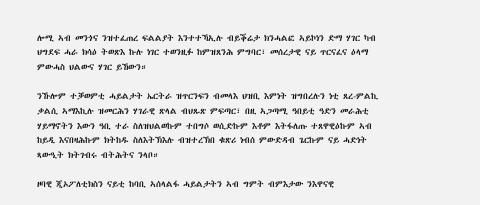ሎሚ ኣብ መንጎና ንዝተፈጠረ ፍልልያት እንተተኻኢሉ ብይቕሬታ ክንሓልፎ ኣይኮነን ድማ ሃገር ካብ ህግደፍ ሓራ ክሳዕ ትወጽእ ኩሉ ነገር ተወንዚፉ ከምዝጸንሕ ምግባር፣ መሰረታዊ ናይ ጥርናፈና ዕላማ ምውሓስ ህልውና ሃገር ይኸውን።

ንኹሎም ተቓወምቲ ሓይልታት ኤርትራ ዝጥርንፍን ብመላእ ህዝቢ እምነት ዝግበረሉን ነቲ ጸረ-ምልኪ ቃልሲ ኣማእኪሉ ዝመርሕን ሃገራዊ ጽላል ብህጹጽ ምፍጣር፣ በዚ ኣጋጣሚ ዓበይቲ ዓድን መራሕቲ ሃይማኖትን እውን ዓቢ ተራ ስለዝህልወኩም ተበግሶ ወሲድኩም እቶም እትፋለጡ ተጸዋዊዕኩም ኣብ ከይዲ እናበዛሕኩም ክትከዱ ስለእትኽእሉ ብዝተረኽበ ቁጽሪ ነብሰ ምውድዳብ ጌርኩም ናይ ሓድነት ጻውዒት ክትገብሩ ብትሕትና ንላቦ።

ዞባዊ ጂኦፖለቲክስን ናይቲ ከባቢ ኣሰላልፋ ሓይልታትን ኣብ ግምት ብምእታው ንእዋናዊ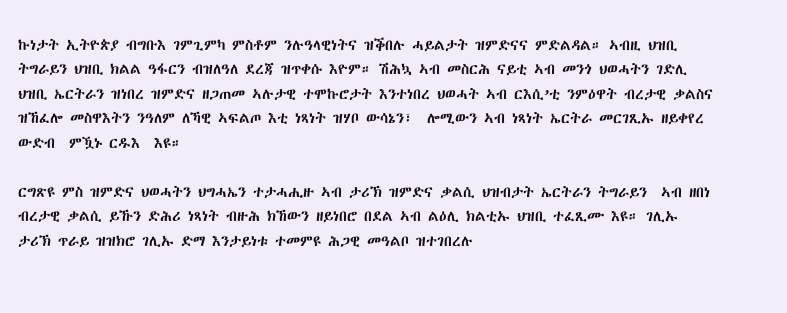ኩነታት ኢትዮጵያ ብግቡእ ገምጊምካ ምስቶም ንሉዓላዊነትና ዝቕበሉ ሓይልታት ዝምድናና ምድልዳል። ኣብዚ ህዝቢ ትግራይን ህዝቢ ክልል ዓፋርን ብዝለዓለ ደረጃ ዝጥቀሱ እዮም። ሽሕኳ ኣብ መስርሕ ናይቲ ኣብ መንጎ ህወሓትን ገድሊ ህዝቢ ኤርትራን ዝነበረ ዝምድና ዘጋጠመ ኣሉታዊ ተሞኩሮታት እንተነበረ ህወሓት ኣብ ርእሲ’ቲ ንምዕዋት ብረታዊ ቃልስና ዝኸፈሎ መስዋእትን ንዓለም ለኻዊ ኣፍልጦ እቲ ነጻነት ዝሃቦ ውሳኔን፣  ሎሚውን ኣብ ነጻነት ኤርትራ መርገጺኡ ዘይቀየረ ውድብ  ምዃኑ ርዱእ  እዩ።

ርግጽዩ ምስ ዝምድና ህወሓትን ህግሓኤን ተታሓሒዙ ኣብ ታሪኽ ዝምድና ቃልሲ ህዝብታት ኤርትራን ትግራይን  ኣብ ዘበነ ብረታዊ ቃልሲ ይኹን ድሕሪ ነጻነት ብዙሕ ክኸውን ዘይነበሮ በደል ኣብ ልዕሊ ክልቲኡ ህዝቢ ተፈጺሙ እዩ። ገሊኡ ታሪኽ ጥራይ ዝዝክሮ ገሊኡ ድማ እንታይነቱ ተመምዩ ሕጋዊ መዓልቦ ዝተገበረሉ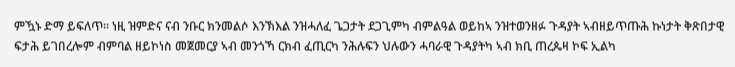ምዃኑ ድማ ይፍለጥ። ነዚ ዝምድና ናብ ንቡር ክንመልሶ እንኽእል ንዝሓለፈ ጌጋታት ደጋጊምካ ብምልዓል ወይከኣ ንዝተወንዘፉ ጉዳያት ኣብዘይጥጡሕ ኩነታት ቅጽበታዊ ፍታሕ ይገበረሎም ብምባል ዘይኮነስ መጀመርያ ኣብ መንጎኻ ርክብ ፈጢርካ ንሕሉፍን ህሉውን ሓባራዊ ጉዳያትካ ኣብ ክቢ ጠረጴዛ ኮፍ ኢልካ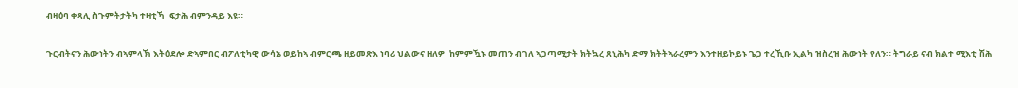ብዛዕባ ቀጻሊ ስጉምትታትካ ተዛቲኻ  ፍታሕ ብምንዳይ እዩ።

ጉርብትናን ሕውነትን ብኣምላኽ እትዕደሎ ድኣምበር ብፖለቲካዊ ውሳኔ ወይከኣ ብምርጫ ዘይመጽእ ነባሪ ህልውና ዘለዎ  ከምምዃኑ መጠን ብገለ ኣጋጣሚታት ክትኳረ ጸኒሕካ ድማ ክትትኣራረምን እንተዘይኮይኑ ጌጋ ተረኺቡ ኢልካ ዝስረዝ ሕውነት የለን። ትግራይ ናብ ክልተ ሚእቲ ሽሕ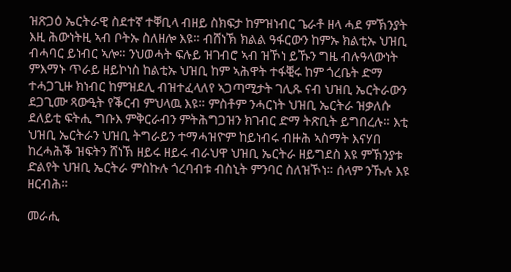ዝጽጋዕ ኤርትራዊ ስደተኛ ተቐቢላ ብዘይ ስክፍታ ከምዝነብር ጌራቶ ዘላ ሓደ ምኽንያት እዚ ሕውነትዚ ኣብ ቦትኡ ስለዘሎ እዩ። ብሸነኽ ክልል ዓፋርውን ከምኡ ክልቲኡ ህዝቢ ብሓባር ይነብር ኣሎ። ንህወሓት ፍሉይ ዝገብሮ ኣብ ዝኾነ ይኹን ግዜ ብሉዓላውነት ምእማኑ ጥራይ ዘይኮነስ ከልቲኡ ህዝቢ ከም ኣሕዋት ተፋቒሩ ከም ጎረቤት ድማ ተሓጋጊዙ ክነብር ከምዝደሊ ብዝተፈላለየ ኣጋጣሚታት ገሊጹ ናብ ህዝቢ ኤርትራውን ደጋጊሙ ጻውዒት የቕርብ ምህላዉ እዩ። ምስቶም ንሓርነት ህዝቢ ኤርትራ ዝቃለሱ ደለይቲ ፍትሒ ግቡእ ምቅርራብን ምትሕግጋዝን ክገብር ድማ ትጽቢት ይግበረሉ። እቲ ህዝቢ ኤርትራን ህዝቢ ትግራይን ተማሓዝዮም ከይነብሩ ብዙሕ ኣስማት እናሃበ ከረሓሕቕ ዝፍትን ሸነኽ ዘይሩ ዘይሩ ብራህዋ ህዝቢ ኤርትራ ዘይግደስ እዩ ምኽንያቱ ድልየት ህዝቢ ኤርትራ ምስኩሉ ጎረባብቱ ብስኒት ምንባር ስለዝኾነ። ሰላም ንኹሉ እዩ ዘርብሕ።

መራሒ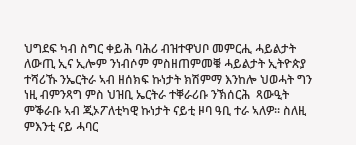ህግደፍ ካብ ስግር ቀይሕ ባሕሪ ብዝተዋህቦ መምርሒ ሓይልታት ለውጢ ኢና ኢሎም ንነብሶም ምስዘጠምመቑ ሓይልታት ኢትዮጵያ ተሻሪኹ ንኤርትራ ኣብ ዘሰክፍ ኩነታት ክሽምማ እንከሎ ህወሓት ግን ነዚ ብምንጻግ ምስ ህዝቢ ኤርትራ ተቐራሪቡ ንኽሰርሕ  ጻውዒት ምቕራቡ ኣብ ጂኦፖለቲካዊ ኩነታት ናይቲ ዞባ ዓቢ ተራ ኣለዎ። ስለዚ ምእንቲ ናይ ሓባር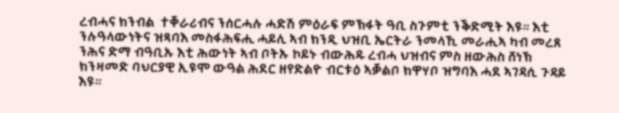ረብሓና ክንብል  ተቐራሪብና ንሰርሓሉ ሓድሽ ምዕራፍ ምኽፋት ዓቢ ስጉምቲ ንቕድሚት እዩ። እቲ ንሉዓላውነትና ዝጻባእ መስፋሕፍሒ ሓይሊ ኣብ ክንዲ ህዝቢ ኤርትራ ንመላኺ መራሒኣ ካብ መረጸ ንሕና ድማ ብዓቢኡ እቲ ሕውነት ኣብ ቦትኡ ኮይኑ ብውሕዱ ረብሓ ህዝብና ምስ ዘውሕስ ሸነኽ ክንዛመድ ባህርያዊ ኢዩሞ ውዓል ሕደር ዘየድልዮ ብርቱዕ ኣቓልቦ ክዋሃቦ ዝግባእ ሓደ ኣገዳሲ ጉዳይ እዩ።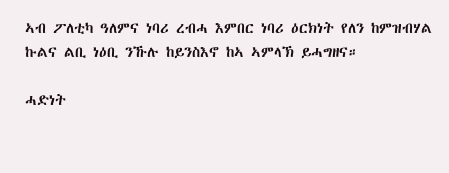ኣብ ፖለቲካ ዓለምና ነባሪ ረብሓ እምበር ነባሪ ዕርክነት የለን ከምዝብሃል ኩልና ልቢ ነዕቢ ንኹሉ ከይንስእኖ ከኣ ኣምላኽ ይሓግዘና።

ሓድነት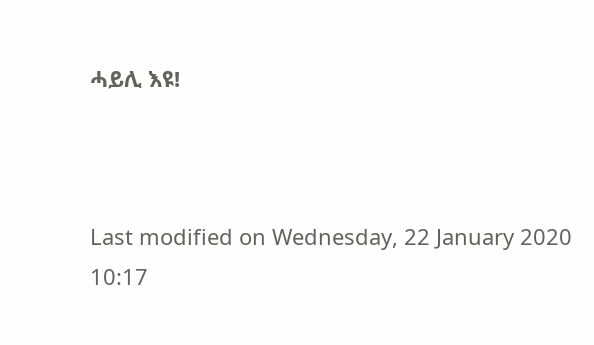ሓይሊ እዩ!



Last modified on Wednesday, 22 January 2020 10:17